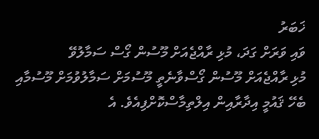ޚަބަރު
ވައި ވަރަށް ގަދަ، މުޅި ރާއްޖެއަށް މޫސުން ގޯސް ސަމާލުވޭ
މުޅި ރާއްޖެއަށް މޫސުން ގޯސްވާނެތީ މޫސުމަށް ސަމާލުވުމަށް މޫސުމާއި ބެހޭ ޤައުމީ އިދާރާއިން އިލްތިމާސްކޮށްފިއެވެ. އެ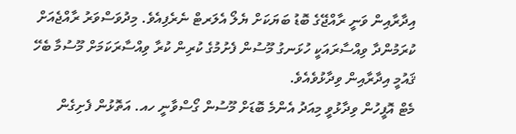އިދާރާއިން ވަނީ ރާއްޖޭގެ ބޮޑު ބަޔަކަށް ޔެލޯ އެލަރޓް ނެރެފިއެވެ. މިދުވަސްވަރު ރާއްޖެއަށް ކުރަމުންދާ ވިއްސާރައަކީ ހުޅަނގު މޫސުން ފެށުމުގެ ކުރިން ކުރާ ވިއްސާރަކަމަށް މޫސުމާ ބެހޭ ޤައުމީ އިދާރާއިން ވިދާޅުވެއެވެ.
މެޓް އޮފީހުން ވިދާޅުވީ މިއަދު އެންމެ ބޮޑަށް މޫސުން ގޯސްވާނީ ހއ. އަތޮޅުން ފެށިގެން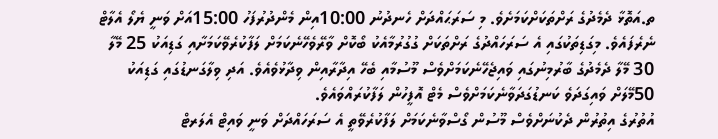ތ.އަތޮޅާ ދެމެދުގެ ރަށްތަކަށްކަމަށެވެ. މި ސަރަޙައްދަށް ހެނދުނު 10:00އިން މެންދުރުފަހު 15:00އަށް ވަނީ ޔެލޯ އެލާޓް ނެރެފައެވެ. މިގަޑިތަކުގައި އެ ސަރަހައްދުގެ ރަށްތަކަށް ގުގުރުމާއެކު ބޯކޮށް ވާރޭވެހޭނެކަމަށް ލަފާކުރެވޭކަމަށާއި ގަޑިއަކު 25 މޭލާ 30 މޭލާ ދެމެދުގެ ބާރުމިނުގައި ވައިޖެހޭނެކަމަށްވެސް މޫސުމާއި ބެހޭ އިދާރާއިން ވިދާޅުވެއެވެ. އަދި ވިލާގަނޑުގައި ގަޑިއަކު 50މޭލަށް ވައިގަދަވެ ކަނޑުގަދަވާނެކަމަށްވެސް މެޓް އޮފީހުން ލަފާކުރައްވައެވެ.
އުތުރުގެ އިތުރުން ދެކުނަށްވެސް މޫސުން ގޯސްވާނެކަމަށް ލަފާކުރެވޭތީ އެ ސަރަހައްދަށް ވަނީ ވައިޓް އެލަރޓް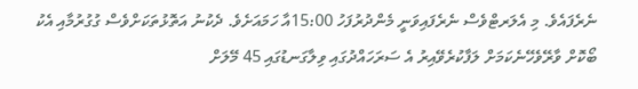ނެރެފައެވެ. މި އެލަރޓްވެސް ނެރެފައިވަނީ މެންދުރުފަހު 15:00އާ ހަމައަށެވެ. ދެކުނު އަތޮޅުތަކަށްވެސް ގުގުރުމާއި އެކު ބޯކޮށް ވާރޭވެހޭނެކަމަށް ލަފާކުރެވޭއިރު އެ ސަރަހައްދުގައި ވިލާގަނޑުގައި 45 މޭލަށް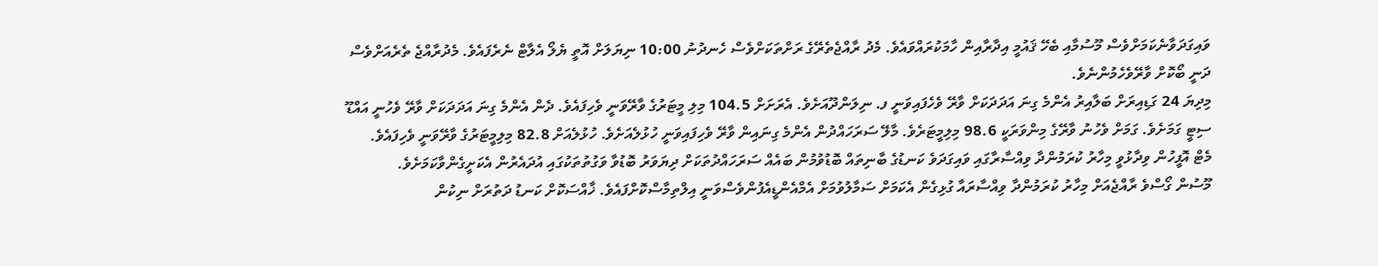ވައިގަދަވާނެކަމަށްވެސް މޫސުމާއި ބެހޭ ޤައުމީ އިދާރާއިން ހާމަކުރައްވައެވެ. މެދު ރާއްޖެތެރޭގެ ރަށްތަކަށްވެސް ހެނދުނު 10:00 ނިޔަލަށް އޮތީ ޔެލޯ އެލާޓް ނެރެފައެވެ. މެދުރާއްޖެ ތެރެއަށްވެސް ދަނީ ބޯކޮށް ވާރޭވެހެމުންނެވެ.
މިދިޔަ 24 ގަޑިއިރަށް ބަލާއިރު އެންމެ ގިނަ އަދަދަކަށް ވާރޭ ވެހެފައިވަނީ ފ. ނިލަންދޫއަށެވެ. އެރަށަށް 104.5 މިލި މީޓަރުގެ ވާރޭވަނީ ވެހިފައެވެ. ދެން އެންމެ ގިނަ އަދަދަކަށް ވާރޭ ވެހުނީ އައްޑޫ ސިޓީ ގަމަށެވެ. ގަމަށް ވެހުނު ވާރޭގެ މިންވަރަކީ 98.6 މިލިމީޓަރެވެ. މާލޭ ސަރަހައްދުން އެންމެ ގިނައިން ވާރޭ ވެހިފައިވަނީ ހުޅުލެއަށެވެ. ހުޅުލެއަށް 82.8 މިލިމީޓަރުގެ ވާރޭވަނީ ވެހިފައެވެ.
މެޓް އޮފީހުން ވިދާޅުވީ މިހާރު ކުރަމުންދާ ވިއްސާރާގައި ވައިގަދަވެ ކަނޑުގެ ބާނިތައް ބޮޑުވުމުން ބައެއް ސަރަހައްދުތަކަށް ދިޔަވަރު ބޮޑުވާ ވަގުތުތަކުގައި އުދައެރުން އެކަށީގެންވާކަމަށެވެ.
މޫސުން ގޯސްވެ ރާއްޖެއަށް މިހާރު ކުރަމުންދާ ވިއްސާރައާ ގުޅިގެން އެކަމަށް ސަމާލުވުމަށް އެމްއެންޑީއެފުންވެސްވަނީ އިލްތިމާސްކޮށްފައެވެ. ޚާއްސަކޮށް ކަނޑު ދަތުރަށް ނިކުން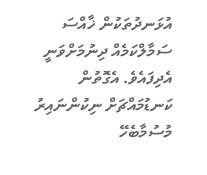އުޅަނދުތަކުން ޚާއްސަ ސަމާލްކަމެއް ދިނުމަށްވަނީ އެދިފައެވެ. އެގޮތުން ކަނޑުމައްޗަށް ނިކުންނައިރު މުސުމާބެހޭ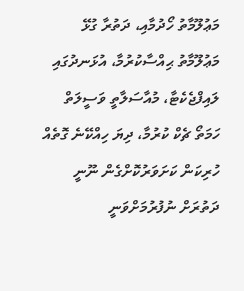މަޢުލޫމާތު ހޯދުމާއި، ދަތުރާ ގުޅޭ މަޢުލޫމާތު ޙިއްސާކުރުމާ، އުޅަނދުގައި ލައިފްޖެކެޓާ، މުއާސަލާތީ ވަސީލަތް ހަމަތޯ ޗެކް ކުރުމާ، ދިޔަ ހިއްކޭނެ ގޮތެއް ހުރިކަން ކަށަވަރުކޮށްގެން ނޫނީ ދަތުރަށް ނުފުރުމަށްވަނީ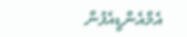އެމްއެންޑީއެފުން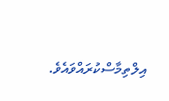އިލްތިމާސްކުރައްވައެވެ.